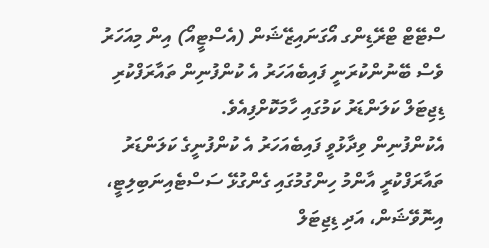ސްޓޭޓް ޓްރޭޑިންގ އޯގަނައިޒޭޝަން (އެސްޓީއޯ) އިން މިއަހަރު ވެސް ބޭނުންކުރަނީ ފައިބެއަހަރު އެ ކުންފުނިން ތައާރަފްކުރި ޑިޖިޓަލް ކަލަންޑަރު ކަމުގައި ހާމަކޮށްފިއެވެ.
އެކުންފުނިން ވިދާޅުވީ ފައިބެއަހަރު އެ ކުންފުނީގެ ކަލަންޑަރު ތައާރަފްކުރީ އާންމު ހިންގުމުގައި ގެންގުޅޭ ސަސްޓެއިނަބިލިޓީ، އިނޮވޭޝަން، އަދި ޑިޖިޓަލް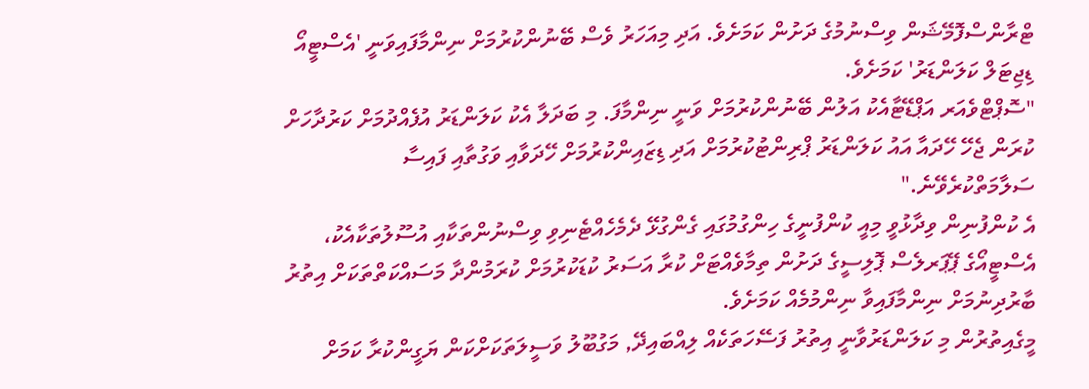ޓްރާންސްފޮމޭޝަން ވިސްނުމުގެ ދަށުން ކަމަށެވެ. އަދި މިއަހަރު ވެސް ބޭނުންކުރުމަށް ނިންމާފައިވަނީ 'އެސްޓީއޯ ޑިޖިޓަލް ކަލަންޑަރު' ކަމަށެވެ.
"ސޮޕްޓްވެއަރ އަޕްޑޭޓާއެކު އަލުން ބޭނުންކުރުމަށް ވަނީ ނިންމާފަ. މި ބަދަލާ އެކު ކަލަންޑަރު އުފެއްދުމަށް ކަރުދާހަށް ކުރަން ޖެހޭ ހޭދައާ އައު ކަލަންޑަރު ޕްރިންޓުކުރުމަށް އަދި ޑިޒައިންކުރުމަށް ހޭދަވާއި ވަގުތާއި ފައިސާ ސަލާމަތްކުރެވޭނެ."
އެ ކުންފުނިން ވިދާޅުވީ މިއީ ކުންފުނީގެ ހިންގުމުގައި ގެންގުޅޭ ދެމެހެއްޓެނިވި ވިސްނުންތަކާއި އުސޫލުތަކާއެކު، އެސްޓީއޯގެ ޕޭޕަރލެސް ޕޮލިސީގެ ދަށުން ތިމާވެއްޓަށް ކުރާ އަސަރު ކުޑަކުރުމަށް ކުރަމުންދާ މަސައްކަތްތަކަށް އިތުރު ބާރުދިނުމަށް ނިންމާފައިވާ ނިންމުމެއް ކަމަށެވެ.
މީގެއިތުރުން މި ކަލަންޑަރުވާނީ އިތުރު ފަސޭހަތަކެއް ލިއްބައިދޭ, މަގުބޫލު ވަސީލަތަކަށްކަން ޔަގީންކުރާ ކަމަށް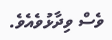ވެސް ވިދާޅުވެއެވެ.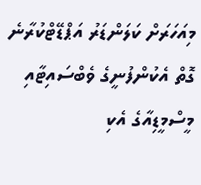މިއަހަރަށް ކަލަންޑަރު އަޕްޑޭޓްކުރާނެ ގޮތް އެކުންފުނީގެ ވެބްސައިޓާއި މީސްމީޑިއާގެ އެކި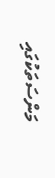މަންސަތަކުގައި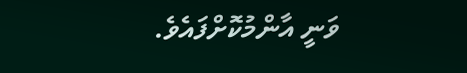ވަނީ އާންމުކޮށްފައެވެ.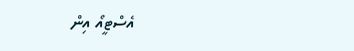އެސްޓީއޯ އިން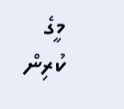މީގެ ކުރިން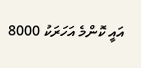އައީ ކޮންމެ އަހަރަކު 8000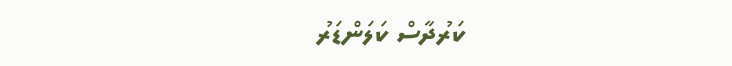ކަރުދާސް ކަލަންޑަރު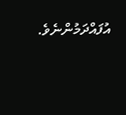އުފައްދަމުންނެވެ.